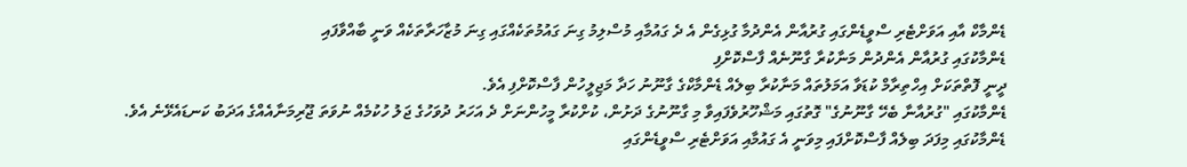ޑެންމާކް އާއި އަވަށްޓެރި ސްވީޑެންގައި ގުރުއާން އެންދުމާ ގުޅިގެން އެ ދެ ގައުމާއި މުސްލިމު ގިނަ ގައުމުތަކެއްގައި ގިނަ މުޒާހަރާތަކެއް ވަނީ ބާއްވާފައި
ޑެންމާކުގައި ގުރުއާން އެންދުން މަނާކުރާ ގާނޫނެއް ފާސްކޮށްފި
ދީނީ ފޮތްތަކަށް އިހްތިރާމް ކުޑަވާ އަމަލުތައް މަނާކުރާ ބިލެއް ޑެންމާކްގެ ގާނޫނު ހަދާ މަޖިލީހުން ފާސްކޮށްފި އެވެ.
ޑެންމާކުގައި "ގުރުއާނާ ބެހޭ ގާނޫނުގެ" ގޮތުގައި މަޝްހޫރުވެފައިވާ މި ގާނޫނުގެ ދަށުން، ކުށްކުރާ މީހުންނަށް ދެ އަހަރު ދުވަހުގެ ޖަލު ހުކުމެއް ނުވަތަ ޖޫރިމަނާއެއްގެ އަދަބު ކަނޑައެޅޭނެ އެވެ.
ޑެންމާކުގައި މިފަދަ ބިލެއް ފާސްކޮށްފައި މިވަނީ އެ ގައުމާއި އަވަށްޓެރި ސްވީޑެންގައި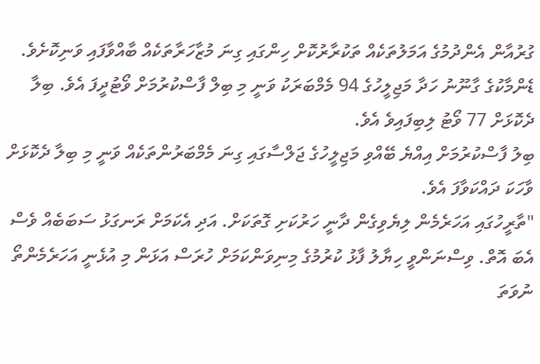ގުރުއާން އެންދުމުގެ އަމަލުތަކެއް ތަކުރާރުކޮށް ހިންގައި ގިނަ މުޒާހަރާތަކެއް ބާއްވާފައި ވަނިކޮށެވެ.
ޑެންމާކުގެ ގާނޫނު ހަދާ މަޖިލީހުގެ 94 މެމްބަރަކު ވަނީ މި ބިލް ފާސްކުރުމަށް ވޯޓުދީފަ އެވެ. ބިލާ ދެކޮޅަށް 77 ވޯޓު ލިބިފައިވެ އެވެ.
ބިލު ފާސްކުރުމަށް އިއްޔެ ބޭއްވި މަޖިލީހުގެ ޖަލްސާގައި ގިނަ މެމްބަރުންތަކެއް ވަނީ މި ބިލާ ދެކޮޅަށް ވާހަކަ ދައްކަވާފަ އެވެ.
"ތާރީހުގައި އަހަރެމެން ލިޔެވިގެން ދާނީ ހަރުކަށި ގޮތަކަށް. އަދި އެކަމަށް ރަނގަޅު ސަބަބެއް ވެސް އެބަ އޮތް. ވިސްނަންވީ ހިޔާލު ފާޅު ކުރުމުގެ މިނިވަންކަމަށް ހުރަސް އަޅަން މި އުޅެނީ އަހަރެމެންތޯ ނުވަތަ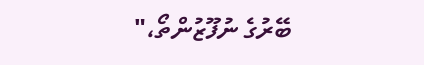ބޭރުގެ ނުފޫޒުންތޯ،"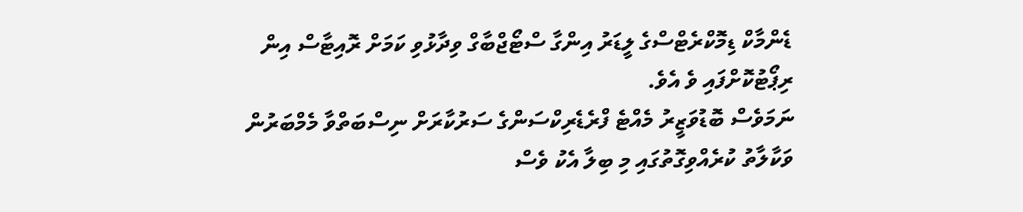ޑެންމާކް ޑިމޮކްރެޓްސްގެ ލީޑަރު އިންގާ ސްޓޯޖްބާގް ވިދާޅުވި ކަމަށް ރޮއިޓާސް އިން ރިޕޯޓުކޮށްފައި ވެ އެވެ.
ނަމަވެސް ބޮޑުވަޒީރު މެއްޓެ ފްރެޑެރިކްސަންގެ ސަރުކާރަށް ނިސްބަތްވާ މެމްބަރުން ވަކާލާތު ކުރެއްވިގޮތުގައި މި ބިލާ އެކު ވެސް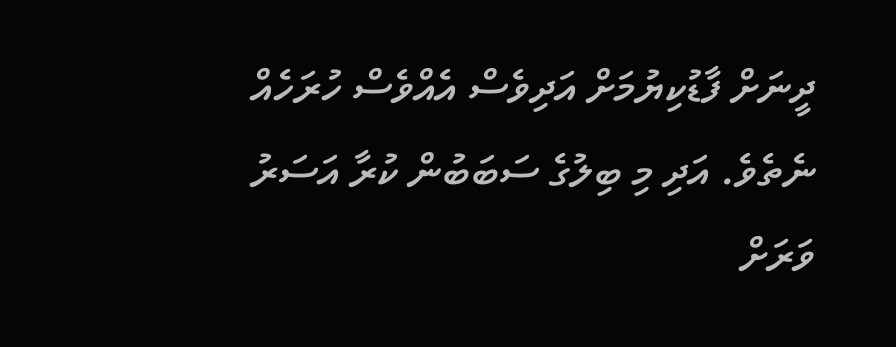ދީނަށް ފާޑުކިޔުމަށް އަދިވެސް އެއްވެސް ހުރަހެއް ނެތެވެ. އަދި މި ބިލުގެ ސަބަބުން ކުރާ އަސަރު ވަރަށް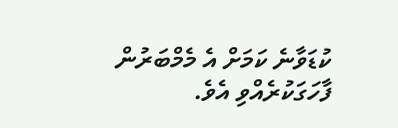ކުޑަވާނެ ކަމަށް އެ މެމްބަރުން ފާހަގަކުރެއްވި އެވެ.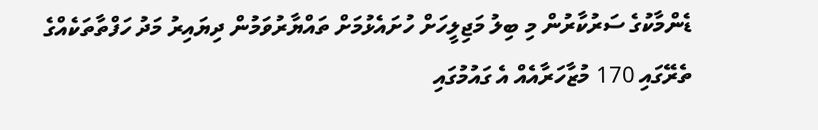ޑެންމާކުގެ ސަރުކާރުން މި ބިލު މަޖިލީހަށް ހުށައެޅުމަށް ތައްޔާރުވަމުން ދިޔައިރު މަދު ހަފްތާތަކެއްގެ ތެރޭގައި 170 މުޒާހަރާއެއް އެ ގައުމުގައި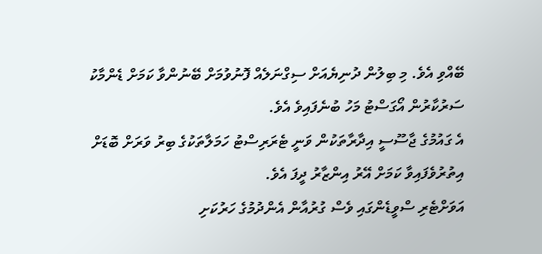ބޭއްވި އެވެ. މި ބިލުން ދުނިޔެއަށް ސިގްނަލެއް ފޮނުވުމަށް ބޭނުންވާ ކަމަށް ޑެންމާކު ސަރުކާރުން އޯގަސްޓު މަހު ބުނެފައިވެ އެވެ.
އެ ގައުމުގެ ޖާސޫސީ އިދާރާތަކުން ވަނީ ޓެރަރިސްޓު ހަމަލާތަކުގެ ބިރު ވަރަށް ބޮޑަށް އިތުރުވެފައިވާ ކަމަށް އޭރު އިންޒާރު ދީފަ އެވެ.
އަވަށްޓެރި ސްވީޑެންގައި ވެސް ގުރުއާން އެންދުމުގެ ހަރުކަށި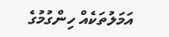އަމަލުތަކެއް ހިންގުމުގެ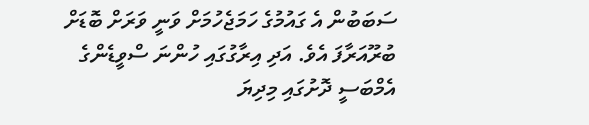ސަބަބުން އެ ގައުމުގެ ހަމަޖެހުމަށް ވަނީ ވަރަށް ބޮޑަށް ބުރޫއަރާފަ އެވެ. އަދި އިރާގުގައި ހުންނަ ސްވީޑެންގެ އެމްބަސީ ދޮށުގައި މިދިޔަ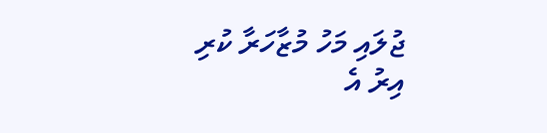ޖުލައި މަހު މުޒާހަރާ ކުރި އިރު އެ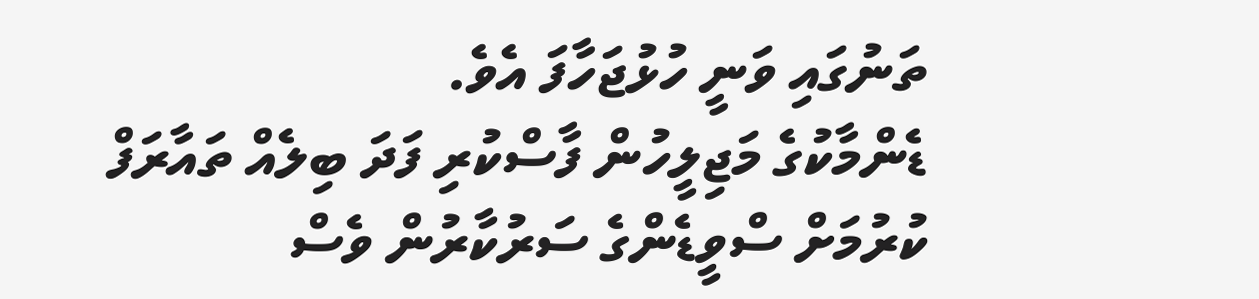ތަނުގައި ވަނީ ހުޅުޖަހާފަ އެވެ.
ޑެންމާކުގެ މަޖިލީހުން ފާސްކުރި ފަދަ ބިލެއް ތައާރަފް ކުރުމަށް ސްވީޑެންގެ ސަރުކާރުން ވެސް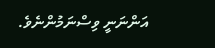އަންނަނީ ވިސްނަމުންނެވެ.